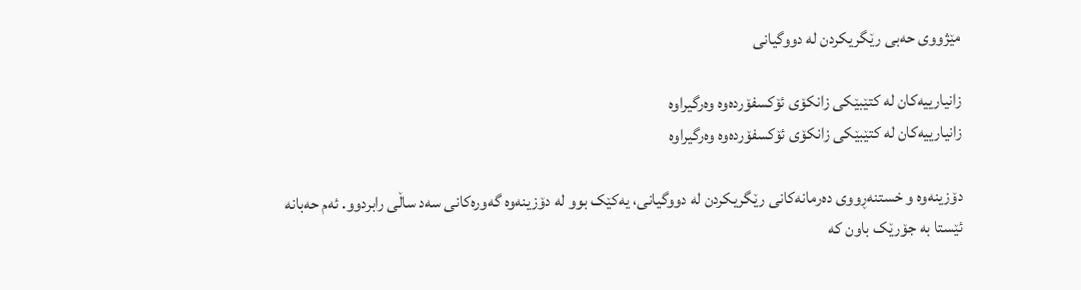مێژووی حەبی رێگریکردن لە دووگیانی

زانیارییەکان لە کتێبێکی زانکۆی ئۆکسفۆردەوە وەرگیراوە
زانیارییەکان لە کتێبێکی زانکۆی ئۆکسفۆردەوە وەرگیراوە

دۆزینەوە و خستنەڕووی دەرمانەکانی رێگریکردن لە دووگیانی، یەکێک بوو لە دۆزینەوە گەورەکانی سەد ساڵی رابردوو. ئەم حەبانە ئێستا بە جۆرێک باون کە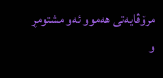مرۆڤایەتی هەموو ئەو مشتومڕ و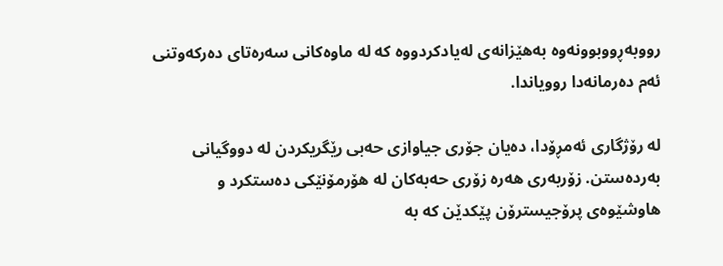رووبەڕووبوونەوە بەهێزانەی لەیادکردووە کە لە ماوەکانی سەرەتای دەرکەوتنی ئەم دەرمانەدا روویاندا.

لە رۆژگاری ئەمڕۆدا، دەیان جۆری جیاوازی حەبی رێگریکردن لە دووگیانی بەردەستن. زۆربەری هەرە زۆری حەبەکان لە هۆرمۆنێکی دەستکرد و هاوشێوەی پرۆجیسترۆن پێکدێن کە بە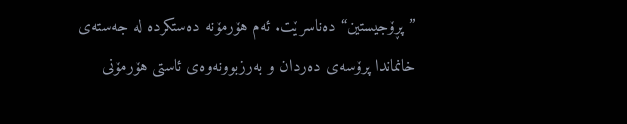”پڕۆجیستین“ دەناسرێت. ئەم هۆرمۆنە دەستکردە لە جەستەی خانماندا پرۆسەی دەردان و بەرزبوونەوەی ئاستی هۆرمۆنی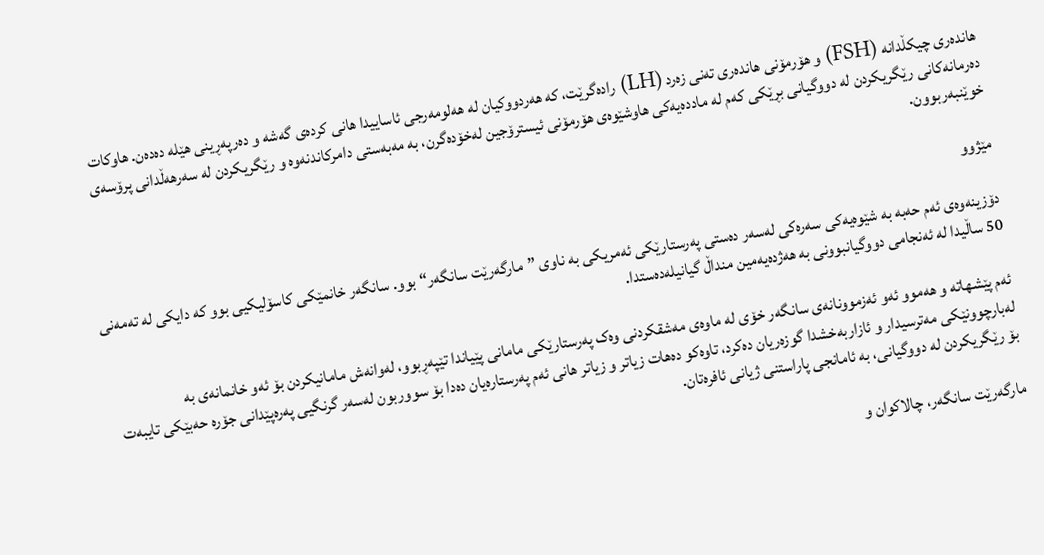هاندەری چیکڵدانە (FSH) و هۆرمۆنی هاندەری تەنی زەرد (LH) رادەگرێت، کە هەردووکیان لە هەلومەرجی ئاساییدا هانی کردەی گەشە و دەرپەڕینی هێلە دەدەن. هاوکات دەرمانەکانی رێگریکردن لە دووگیانی بڕێکی کەم لە ماددەیەکی هاوشێوەی هۆرمۆنی ئیسترۆجین لەخۆدەگرن، بە مەبەستی دامرکاندنەوە و رێگریکردن لە سەرهەڵدانی پرۆسەی خوێنبەربوون.

مێژوو

دۆزینەوەی ئەم حەبە بە شێوەیەکی سەرەکی لەسەر دەستی پەرستارێکی ئەمریکی بە ناوی ”مارگەرێت سانگەر“ بوو. سانگەر خانمێکی کاسۆلیکیی بوو کە دایکی لە تەمەنی 50 ساڵیدا لە ئەنجامی دووگیانبوونی بە هەژدەیەمین منداڵ گیانیلەدەستدا.

ئەم پێشهاتە و هەموو ئەو ئەزموونانەی سانگەر خۆی لە ماوەی مەشقکردنی وەک پەرستارێکی مامانی پێیاندا تێپەڕبوو، لەوانەش مامانیکردن بۆ ئەو خانمانەی بە لەبارچوونێکی مەترسیدار و ئازاربەخشدا گوزەریان دەکرد، تاوەکو دەهات زیاتر و زیاتر هانی ئەم پەرستارەیان دەدا بۆ سووربون لەسەر گرنگیی پەرەپێدانی جۆرە حەبێکی تایبەت بۆ رێگریکردن لە دووگیانی، بە ئامانجی پاراستنی ژیانی ئافرەتان.

مارگەرێت سانگەر، چالاکوان و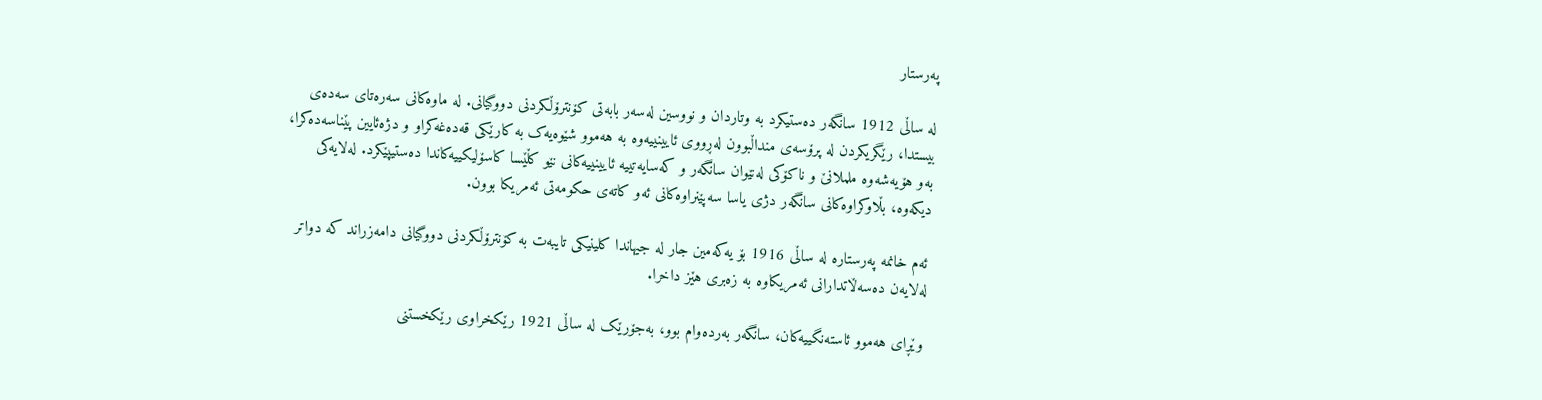پەرستار

لە ساڵی 1912 سانگەر دەستیکرد بە وتاردان و نووسین لەسەر بابەتی کۆنترۆڵکردنی دووگیانی. لە ماوەکانی سەرەتای سەدەی بیستدا، رێگریکردن لە پرۆسەی منداڵبوون لەڕووی ئایینییەوە بە هەموو شێوەیەک بە کارێکی قەدەغەکراو و دژەئایین پێناسەدەکرا، بەو هۆیەشەوە ململانێ و ناکۆکی لەنێوان سانگەر و کەسایەتییە ئایینییەکانی نێو کڵێسا کاسۆلیکییەکاندا دەستیپێکرد. لەلایەکی دیکەوە، بڵاوکراوەکانی سانگەر دژی یاسا سەپێنراوەکانی ئەو کاتەی حکومەتی ئەمریکا بوون.

ئەم خانمە پەرستارە لە ساڵی 1916 بۆ یەکەمین جار لە جیهاندا کلینیکی تایبەت بە کۆنترۆڵکردنی دووگیانی دامەزراند کە دواتر لەلایەن دەسەڵاتدارانی ئەمریکاوە بە زەبری هێز داخرا.

وێڕای هەموو ئاستەنگییەکان، سانگەر بەردەوام بوو، بەجۆرێک لە ساڵی 1921 رێکخراوی رێکخستنی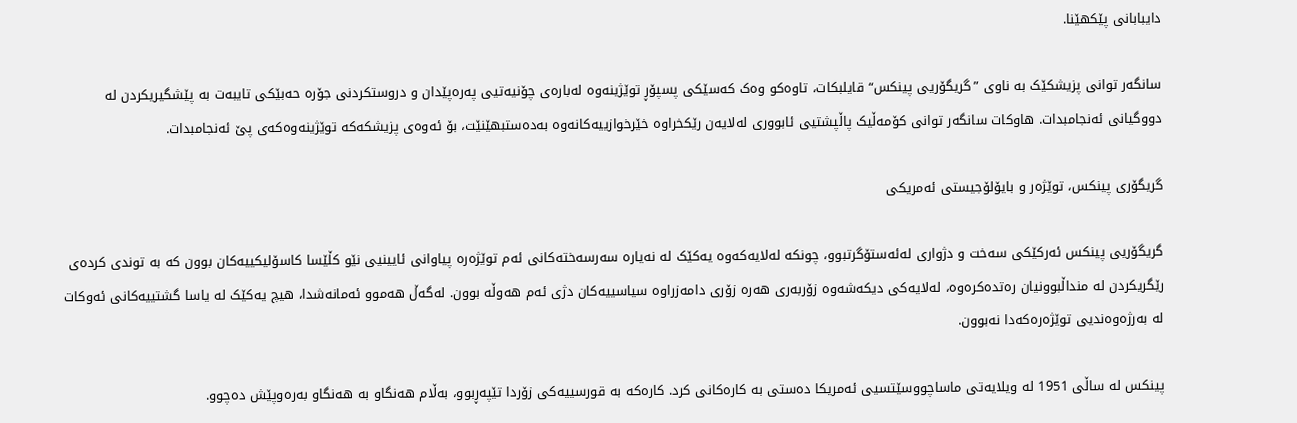دایبابانی پێکهێنا.

سانگەر توانی پزیشکێک بە ناوی ”گریگۆریی پینکس“ قایلبکات، تاوەکو وەک کەسێکی پسپۆڕ توێژینەوە لەبارەی چۆنیەتیی پەرەپێدان و دروستکردنی جۆرە حەبێکی تایبەت بە پێشگیریکردن لە دووگیانی ئەنجامبدات. هاوکات سانگەر توانی کۆمەڵیک پاڵپشتیی ئابووری لەلایەن رێکخراوە خێرخوازییەکانەوە بەدەستبهێنێت، بۆ ئەوەی پزیشکەکە توێژینەوەکەی پێ ئەنجامبدات.

گریگۆری پینکس، توێژەر و بایۆلۆجیستی ئەمریکی

گریگۆریی پینکس ئەرکێکی سەخت و دژواری لەئەستۆگرتبوو، چونکە لەلایەکەوە یەکێک لە نەیارە سەرسەختەکانی ئەم توێژەرە پیاوانی ئایینیی نێو کڵێسا کاسۆلیکییەکان بوون کە بە توندی کردەی رێگریکردن لە منداڵبوونیان رەتدەکرەوە، لەلایەکی دیکەشەوە زۆربەری هەرە زۆری دامەزراوە سیاسییەکان دژی ئەم هەوڵە بوون. لەگەڵ هەموو ئەمانەشدا، هیچ یەکێک لە یاسا گشتییەکانی ئەوکات لە بەرژەوەندیی توێژەرەکەدا نەبوون.

پینکس لە ساڵی 1951 لە ویلایەتی ماساچووسێتسیی ئەمریکا دەستی بە کارەکانی کرد. کارەکە بە قورسییەکی زۆردا تێپەڕبوو، بەڵام هەنگاو بە هەنگاو بەرەوپێش دەچوو.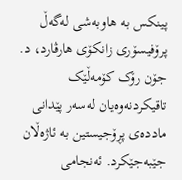پینکس بە هاوبەشی لەگەڵ پرۆفیسۆری زانکۆی هارڤارد، د. جۆن رۆک کۆمەڵێک تاقیکردنەوەیان لەسەر پێدانی ماددەی پڕۆجیستین بە ئاژەڵان جێبەجێکرد. ئەنجامی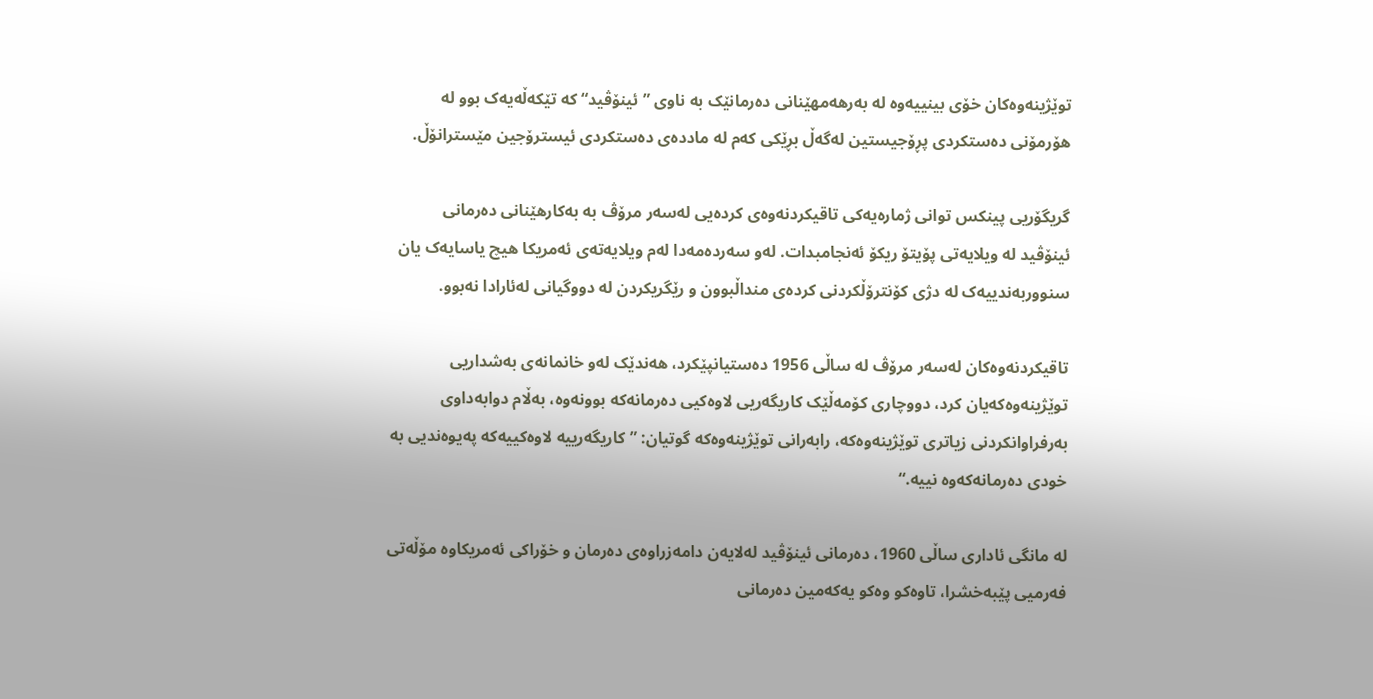توێژینەوەکان خۆی بینییەوە لە بەرهەمهێنانی دەرمانێک بە ناوی ”ئینۆڤید“ کە تێکەڵەیەک بوو لە هۆرمۆنی دەستکردی پڕۆجیستین لەگەڵ بڕێکی کەم لە ماددەی دەستکردی ئیسترۆجین مێسترانۆڵ.

گریگۆریی پینکس توانی ژمارەیەکی تاقیکردنەوەی کردەیی لەسەر مرۆڤ بە بەکارهێنانی دەرمانی ئینۆڤید لە ویلایەتی پۆیتۆ ریکۆ ئەنجامبدات. لەو سەردەمەدا لەم ویلایەتەی ئەمریکا هیچ یاسایەک یان سنووربەندییەک لە دژی کۆنترۆڵکردنی کردەی منداڵبوون و رێگریکردن لە دووگیانی لەئارادا نەبوو.

تاقیکردنەوەکان لەسەر مرۆڤ لە ساڵی 1956 دەستیانپێکرد، هەندێک لەو خانمانەی بەشداریی توێژینەوەکەیان کرد، دووچاری کۆمەڵێک کاریگەریی لاوەکیی دەرمانەکە بوونەوە، بەڵام دوابەداوی بەرفراوانکردنی زیاتری توێژینەوەکە، رابەرانی توێژینەوەکە گوتیان: ”کاریگەرییە لاوەکییەکە پەیوەندیی بە خودی دەرمانەکەوە نییە.“

لە مانگی ئاداری ساڵی 1960، دەرمانی ئینۆڤید لەلایەن دامەزراوەی دەرمان و خۆراکی ئەمریکاوە مۆڵەتی فەرمیی پێبەخشرا، تاوەکو وەکو یەکەمین دەرمانی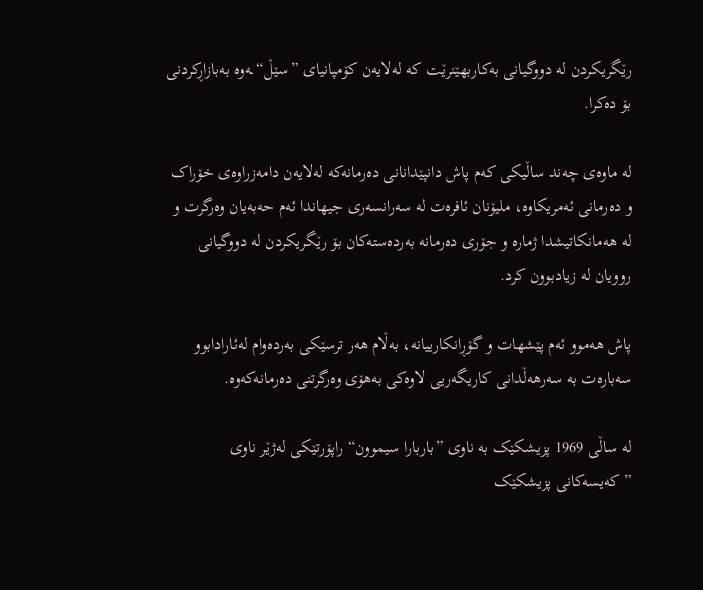رێگریکردن لە دووگیانی بەکاربهێنرێت کە لەلایەن کۆمپانیای ”سێڵ“ـەوە بەبازاڕکردنی بۆ دەکرا.

لە ماوەی چەند ساڵیکی کەم پاش دانپێدانانی دەرمانەکە لەلایەن دامەزراوەی خۆراک و دەرمانی ئەمریکاوە، ملیۆنان ئافرەت لە سەرانسەری جیهاندا ئەم حەبەیان وەرگرت و لە هەمانکاتیشدا ژمارە و جۆری دەرمانە بەردەستەکان بۆ رێگریکردن لە دووگیانی روویان لە زیادبوون کرد.

پاش هەموو ئەم پێشهات و گۆڕانکارییانە، بەڵام هەر ترسێکی بەردەوام لەئارادابوو سەبارەت بە سەرهەڵدانی کاریگەریی لاوەکی بەهۆی وەرگرتنی دەرمانەکەوە.

لە ساڵی 1969 پزیشکێک بە ناوی ”باربارا سیموون“ راپۆرتێکی لەژێر ناوی ”کەیسەکانی پزیشکێک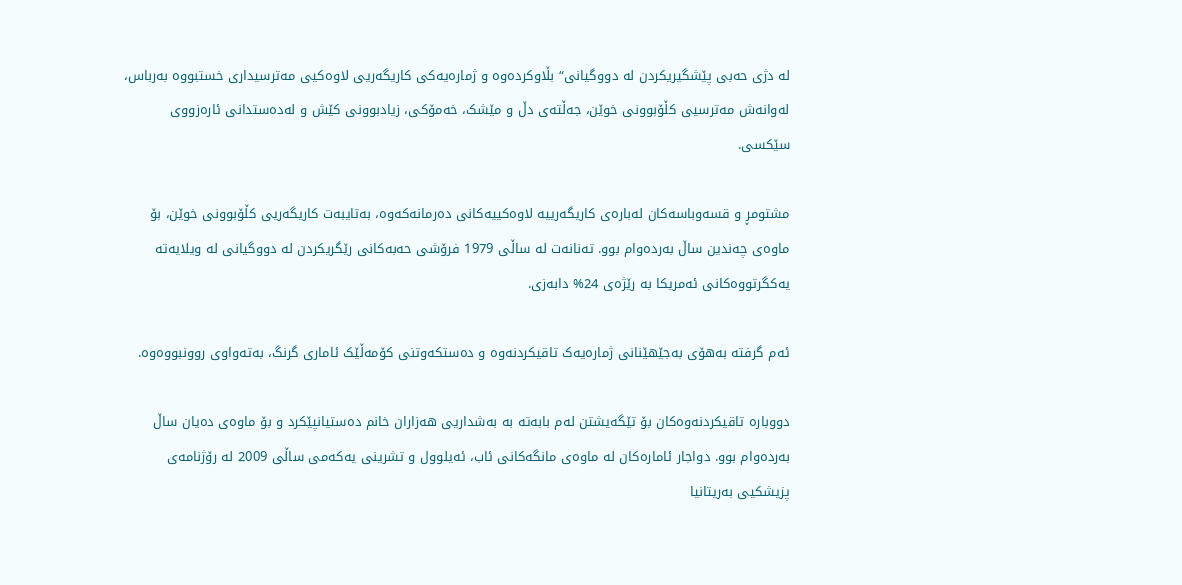لە دژی حەبی پێشگیریکردن لە دووگیانی“ بڵاوکردەوە و ژمارەیەکی کاریگەریی لاوەکیی مەترسیداری خستبووە بەرباس، لەوانەش مەترسیی کڵۆبوونی خوێن، جەڵتەی دڵ و مێشک، خەمۆکی، زیادبوونی کێش و لەدەستدانی ئارەزووی سێکسی.

مشتومڕ و قسەوباسەکان لەبارەی کاریگەرییە لاوەکییەکانی دەرمانەکەوە، بەتایبەت کاریگەریی کڵۆبوونی خوێن، بۆ ماوەی چەندین ساڵ بەردەوام بوو. تەنانەت لە ساڵی 1979 فرۆشی حەبەکانی رێگریکردن لە دووگیانی لە ویلایەتە یەکگرتووەکانی ئەمریکا بە رێژەی 24% دابەزی.

ئەم گرفتە بەهۆی بەجێهێنانی ژمارەیەک تاقیکردنەوە و دەستکەوتنی کۆمەڵێک ئاماری گرنگ، بەتەواوی روونبووەوە.

دووبارە تاقیکردنەوەکان بۆ تێگەیشتن لەم بابەتە بە بەشداریی هەزاران خانم دەستیانپێکرد و بۆ ماوەی دەیان ساڵ بەردەوام بوو. دواجار ئامارەکان لە ماوەی مانگەکانی ئاب، ئەیلوول و تشرینی یەکەمی ساڵی 2009 لە رۆژنامەی پزیشکیی بەریتانیا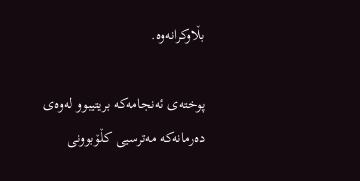بڵاوکرانەوە.

پوختەی ئەنجامەکە بریتیبوو لەوەی دەرمانەکە مەترسیی کڵۆبوونی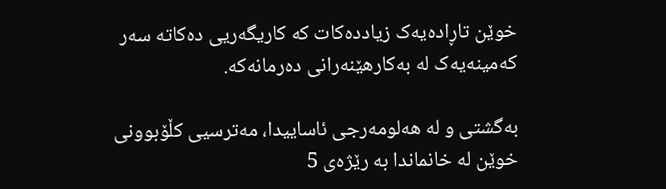خوێن تاڕادەیەک زیاددەکات کە کاریگەریی دەکاتە سەر کەمینەیەک لە بەکارهێنەرانی دەرمانەکە.

بەگشتی و لە هەلومەرجی ئاساییدا، مەترسیی کڵۆبوونی خوێن لە خانماندا بە رێژەی 5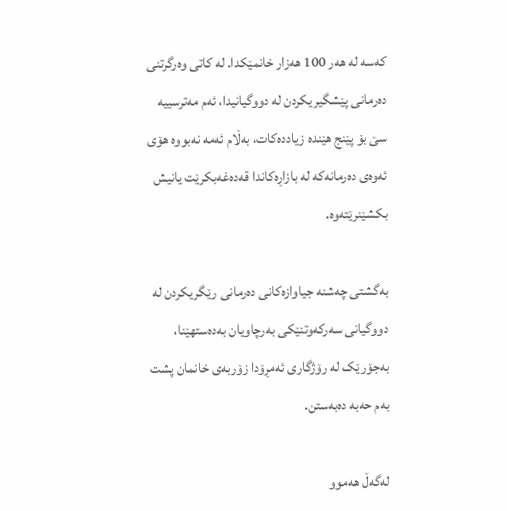کەسە لە هەر 100 هەزار خانمێکدا. لە کاتی وەرگرتنی دەرمانی پێشگیریکردن لە دووگیانیدا، ئەم مەترسییە سێ بۆ پێنج هێندە زیاددەکات، بەڵام ئەمە نەبووە هۆی ئەوەی دەرمانەکە لە بازاڕەکاندا قەدەغەبکرێت یانیش بکشێنرێتەوە.

بەگشتی چەشنە جیاوازەکانی دەرمانی رێگریکردن لە دووگیانی سەرکەوتنێکی بەرچاویان بەدەستهێنا، بەجۆرێک لە رۆژگاری ئەمڕۆدا زۆربەی خانمان پشت بەم حەبە دەبەستن.

لەگەڵ هەموو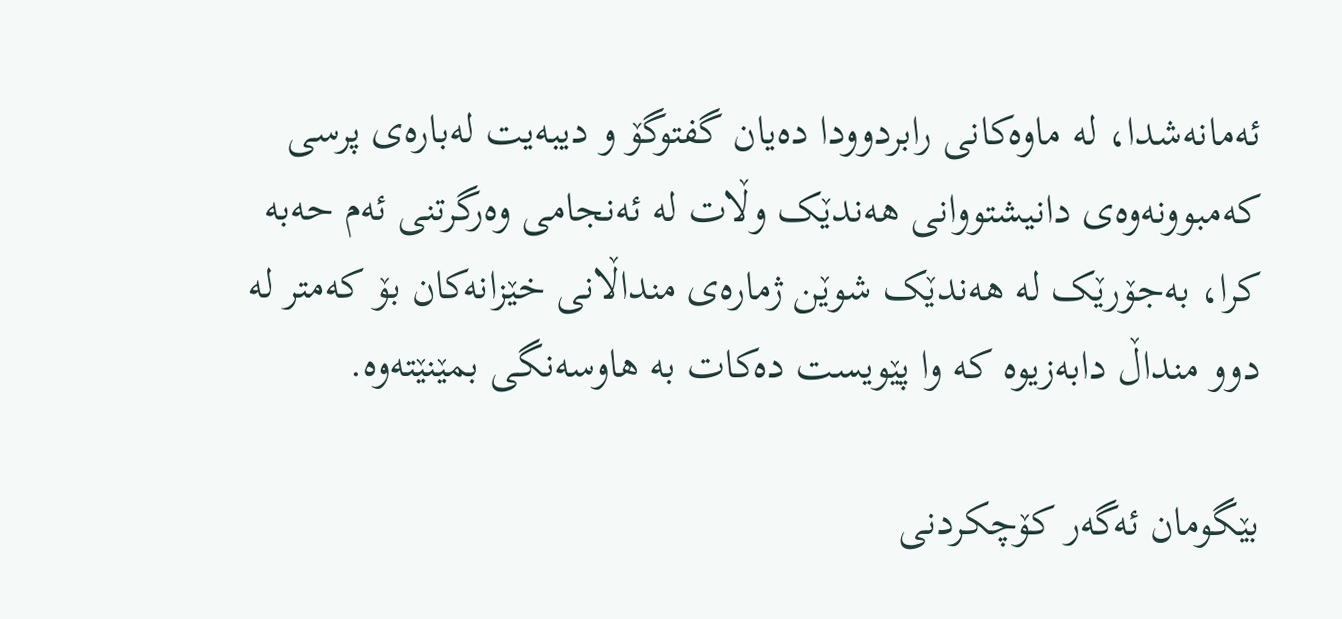ئەمانەشدا، لە ماوەکانی رابردوودا دەیان گفتوگۆ و دیبەیت لەبارەی پرسی کەمبوونەوەی دانیشتووانی هەندێک وڵات لە ئەنجامی وەرگرتنی ئەم حەبە کرا، بەجۆرێک لە هەندێک شوێن ژمارەی منداڵانی خێزانەکان بۆ کەمتر لە دوو منداڵ دابەزیوە کە وا پێویست دەکات بە هاوسەنگی بمێنێتەوە.

بێگومان ئەگەر کۆچکردنی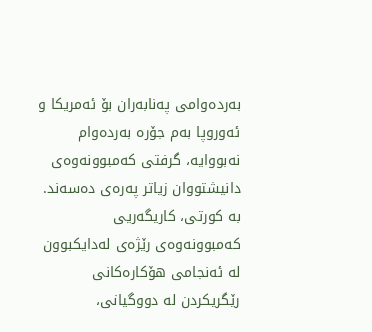بەردەوامی پەنابەران بۆ ئەمریکا و ئەوروپا بەم جۆرە بەردەوام نەبووایە، گرفتی کەمبوونەوەی دانیشتووان زیاتر پەرەی دەسەند. بە کورتی، کاریگەریی کەمبوونەوەی رێژەی لەدایکبوون لە ئەنجامی هۆکارەکانی رێگریکردن لە دووگیانی،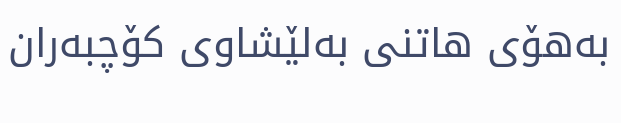بەهۆی هاتنی بەلێشاوی کۆچبەران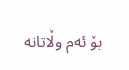بۆ ئەم وڵاتانە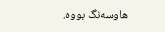هاوسەنگ بووە.